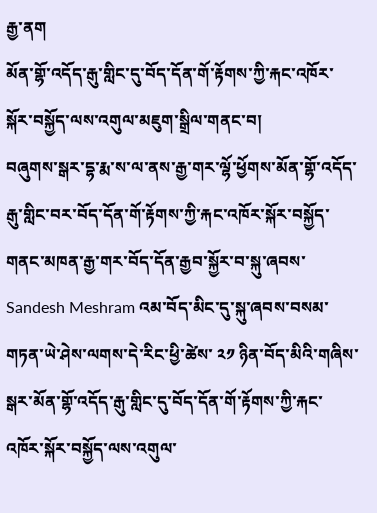རྒྱ་ནག
མོན་གྷོ་འདོད་རྒུ་གླིང་དུ་བོད་དོན་གོ་རྟོགས་ཀྱི་རྐང་འཁོར་སྐོར་བསྐྱོད་ལས་འགུལ་མཇུག་སྒྲིལ་གནང་བ།
བཞུགས་སྒར་དྷ་རྨ་ས་ལ་ནས་རྒྱ་གར་ལྷོ་ཕྱོགས་མོན་གྷོ་འདོད་རྒུ་གླིང་བར་བོད་དོན་གོ་རྟོགས་ཀྱི་རྐང་འཁོར་སྐོར་བསྐྱོད་གནང་མཁན་རྒྱ་གར་བོད་དོན་རྒྱབ་སྐྱོར་བ་སྐུ་ཞབས་ Sandesh Meshram འམ་བོད་མིང་དུ་སྐུ་ཞབས་བསམ་གཏན་ཡེ་ཤེས་ལགས་དེ་རིང་ཕྱི་ཚེས་ ༢༡ ཉིན་བོད་མིའི་གཞིས་སྒར་མོན་གྷོ་འདོད་རྒུ་གླིང་དུ་བོད་དོན་གོ་རྟོགས་ཀྱི་རྐང་འཁོར་སྐོར་བསྐྱོད་ལས་འགུལ་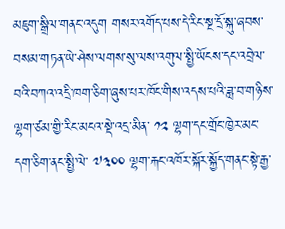མཇུག་སྒྲིལ་གནང་འདུག གསར་འགོད་པས་དེ་རིང་སྔ་དྲོ་སྐུ་ཞབས་བསམ་གཏན་ཡེ་ཤེས་ལགས་སུ་ལས་འགུལ་སྤྱི་ཡོངས་དང་འབྲེལ་བའི་བཀའ་འདྲི་ཁག་ཅིག་ཞུས་པར་ཁོང་གིས་འདས་པའི་ཟླ་བ་གཉིས་ལྷག་ཙམ་གྱི་རིང་མངའ་སྡེ་འདྲ་མིན་ ༡༢ ལྷག་དང་གྲོང་ཁྱེར་མང་དག་ཅིག་ནང་སྤྱི་ལེ་ ༧༣༠༠ ལྷག་རྐང་འཁོར་སྐོར་སྐྱོད་གནང་སྟེ་རྒྱ་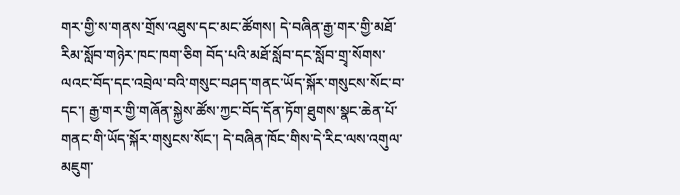གར་གྱི་ས་གནས་གྲོས་འཐུས་དང་མང་ཚོགས། དེ་བཞིན་རྒྱ་གར་གྱི་མཐོ་རིམ་སློབ་གཉེར་ཁང་ཁག་ཅིག བོད་པའི་མཐོ་སློབ་དང་སློབ་གྲྭ་སོགས་ལའང་བོད་དང་འབྲེལ་བའི་གསུང་བཤད་གནང་ཡོད་སྐོར་གསུངས་སོང་བ་དང་། རྒྱ་གར་གྱི་གཞོན་སྐྱེས་ཚོས་ཀྱང་བོད་དོན་ཏོག་ཐུགས་སྣང་ཆེན་པོ་གནང་གི་ཡོད་སྐོར་གསུངས་སོང་། དེ་བཞིན་ཁོང་གིས་དེ་རིང་ལས་འགུལ་མཇུག་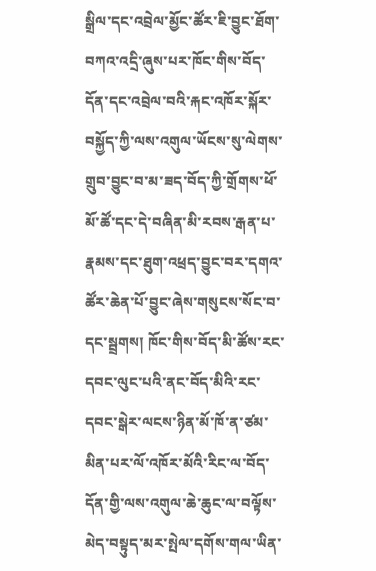སྒྲིལ་དང་འབྲེལ་མྱོང་ཚོར་ཇི་བྱུང་ཐོག་བཀའ་འདྲི་ཞུས་པར་ཁོང་གིས་བོད་དོན་དང་འབྲེལ་བའི་རྐང་འཁོར་སྐོར་བསྐྱོད་ཀྱི་ལས་འགུལ་ཡོངས་སུ་ལེགས་གྲུབ་བྱུང་བ་མ་ཟད་བོད་ཀྱི་གྲོགས་ཕོ་མོ་ཚོ་དང་དེ་བཞིན་མི་རབས་རྒན་པ་རྣམས་དང་ཐུག་འཕྲད་བྱུང་བར་དགའ་ཚོར་ཆེན་པོ་བྱུང་ཞེས་གསུངས་སོང་བ་དང་སྦྲགས། ཁོང་གིས་བོད་མི་ཚོས་རང་དབང་ལུང་པའི་ནང་བོད་མིའི་རང་དབང་སྒེར་ལངས་ཉིན་མོ་ཁོ་ན་ཙམ་མིན་པར་ལོ་འཁོར་མོའི་རིང་ལ་བོད་དོན་གྱི་ལས་འགུལ་ཆེ་ཆུང་ལ་བལྟོས་མེད་བསྟུད་མར་སྤེལ་དགོས་གལ་ཡིན་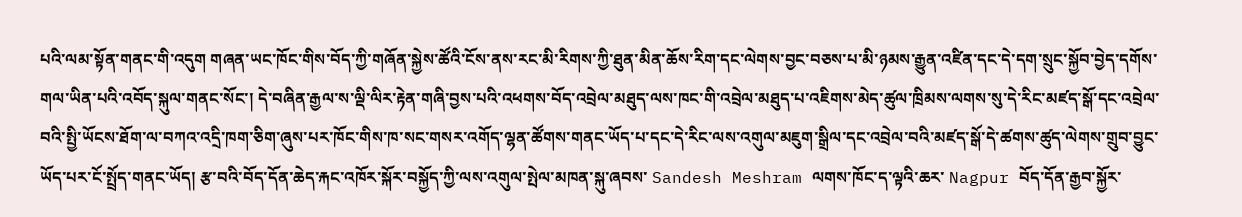པའི་ལམ་སྟོན་གནང་གི་འདུག གཞན་ཡང་ཁོང་གིས་བོད་ཀྱི་གཞོན་སྐྱེས་ཚོའི་ངོས་ནས་རང་མི་རིགས་ཀྱི་ཐུན་མིན་ཆོས་རིག་དང་ལེགས་བྱང་བཅས་པ་མི་ཉམས་རྒྱུན་འཛིན་དང་དེ་དག་སྲུང་སྐྱོབ་བྱེད་དགོས་གལ་ཡིན་པའི་འབོད་སྐུལ་གནང་སོང་། དེ་བཞིན་རྒྱལ་ས་ལྡི་ལིར་རྟེན་གཞི་བྱས་པའི་འཕགས་བོད་འབྲེལ་མཐུད་ལས་ཁང་གི་འབྲེལ་མཐུད་པ་འཇིགས་མེད་ཚུལ་ཁྲིམས་ལགས་སུ་དེ་རིང་མཛད་སྒོ་དང་འབྲེལ་བའི་སྤྱི་ཡོངས་ཐོག་ལ་བཀའ་འདྲི་ཁག་ཅིག་ཞུས་པར་ཁོང་གིས་ཁ་སང་གསར་འགོད་ལྷན་ཚོགས་གནང་ཡོད་པ་དང་དེ་རིང་ལས་འགུལ་མཇུག་སྒྲིལ་དང་འབྲེལ་བའི་མཛད་སྒོ་དེ་ཚགས་ཚུད་ལེགས་གྲུབ་བྱུང་ཡོད་པར་ངོ་སྤྲོད་གནང་ཡོད། རྩ་བའི་བོད་དོན་ཆེད་རྐང་འཁོར་སྐོར་བསྐྱོད་ཀྱི་ལས་འགུལ་སྤེལ་མཁན་སྐུ་ཞབས་ Sandesh Meshram ལགས་ཁོང་ད་ལྟའི་ཆར་ Nagpur བོད་དོན་རྒྱབ་སྐྱོར་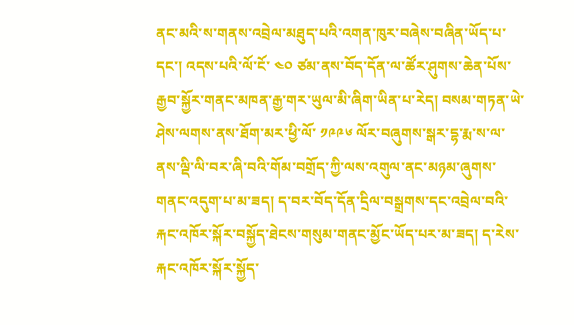ནང་མའི་ས་གནས་འབྲེལ་མཐུད་པའི་འགན་ཁུར་བཞེས་བཞིན་ཡོད་པ་དང་། འདས་པའི་ལོ་ངོ་ ༤༠ ཙམ་ནས་བོད་དོན་ལ་ཚོར་ཤུགས་ཆེན་པོས་རྒྱབ་སྐྱོར་གནང་མཁན་རྒྱ་གར་ཡུལ་མི་ཞིག་ཡིན་པ་རེད། བསམ་གཏན་ཡེ་ཤེས་ལགས་ནས་ཐོག་མར་ཕྱི་ལོ་ ༡༩༩༦ ལོར་བཞུགས་སྒར་དྷ་རྨ་ས་ལ་ནས་ལྡི་ལི་བར་ཞི་བའི་གོམ་བགྲོད་ཀྱི་ལས་འགུལ་ནང་མཉམ་ཞུགས་གནང་འདུག་པ་མ་ཟད། ད་བར་བོད་དོན་དྲིལ་བསྒྲགས་དང་འབྲེལ་བའི་རྐང་འཁོར་སྐོར་བསྐྱོད་ཐེངས་གསུམ་གནང་མྱོང་ཡོད་པར་མ་ཟད། ད་རེས་རྐང་འཁོར་སྐོར་སྐྱོད་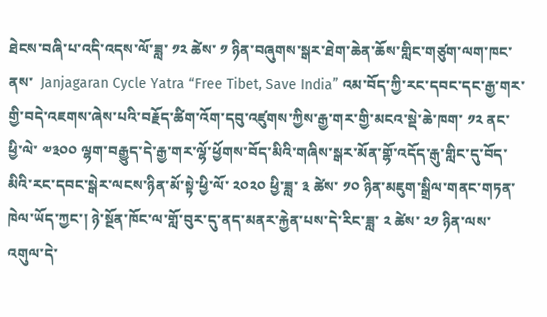ཐེངས་བཞི་པ་འདི་འདས་ལོ་ཟླ་ ༡༢ ཚེས་ ༡ ཉིན་བཞུགས་སྒར་ཐེག་ཆེན་ཆོས་གླིང་གཙུག་ལག་ཁང་ནས་  Janjagaran Cycle Yatra “Free Tibet, Save India” འམ་བོད་ཀྱི་རང་དབང་དང་རྒྱ་གར་གྱི་བདེ་འཇགས་ཞེས་པའི་བརྗོད་ཚིག་འོག་དབུ་འཛུགས་ཀྱིས་རྒྱ་གར་གྱི་མངའ་སྡེ་ཆེ་ཁག་ ༡༢ ནང་ཕྱི་ལེ་ ༧༣༠༠ ལྷག་བརྒྱུད་དེ་རྒྱ་གར་ལྷོ་ཕྱོགས་བོད་མིའི་གཞིས་སྒར་མོན་གྷོ་འདོད་རྒུ་གླིང་དུ་བོད་མིའི་རང་དབང་སྒེར་ལངས་ཉིན་མོ་སྟེ་ཕྱི་ལོ་ ༢༠༢༠ ཕྱི་ཟླ་ ༣ ཚེས་ ༡༠ ཉིན་མཇུག་སྒྲིལ་གནང་གཏན་ཁེལ་ཡོད་ཀྱང་། ཉེ་སྔོན་ཁོང་ལ་གློ་བུར་དུ་ནད་མནར་རྐྱེན་པས་དེ་རིང་ཟླ་ ༢ ཚེས་ ༢༡ ཉིན་ལས་འགུལ་དེ་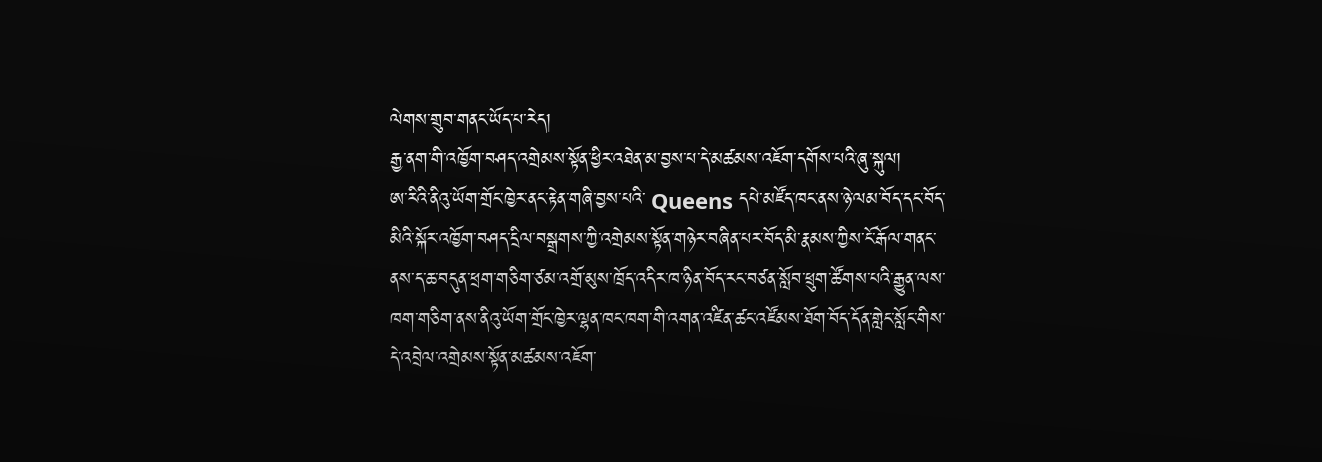ལེགས་གྲུབ་གནང་ཡོད་པ་རེད།
རྒྱ་ནག་གི་འཁྱོག་བཤད་འགྲེམས་སྟོན་ཕྱིར་འཐེན་མ་བྱས་པ་དེ་མཚམས་འཇོག་དགོས་པའི་ཞུ་སྐུལ།
ཨ་རིའི་ནིའུ་ཡོག་གྲོང་ཁྱེར་ནང་རྟེན་གཞི་བྱས་པའི་ Queens དཔེ་མཛོད་ཁང་ནས་ཉེ་ལམ་བོད་དང་བོད་མིའི་སྐོར་འཁྱོག་བཤད་དྲིལ་བསྒྲགས་ཀྱི་འགྲེམས་སྟོན་གཉེར་བཞིན་པར་བོད་མི་རྣམས་ཀྱིས་ངོ་རྒོལ་གནང་ནས་ད་ཆ་བདུན་ཕྲག་གཅིག་ཙམ་འགྲོ་མུས་ཁྲོད་འདིར་ཁ་ཉིན་བོད་རང་བཙན་སློབ་ཕྲུག་ཚོགས་པའི་རྒྱུན་ལས་ཁག་གཅིག་ནས་ནིའུ་ཡོག་གྲོང་ཁྱེར་ལྷན་ཁང་ཁག་གི་འགན་འཛིན་ཚང་འཛོམས་ཐོག་བོད་དོན་གླེང་སློང་གིས་དེ་འབྲེལ་འགྲེམས་སྟོན་མཚམས་འཇོག་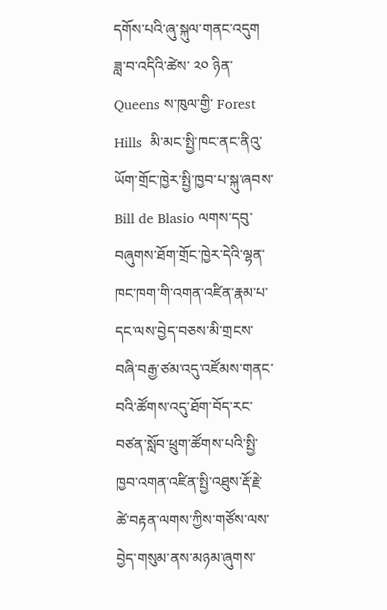དགོས་པའི་ཞུ་སྐུལ་གནང་འདུག ཟླ་བ་འདིའི་ཚེས་ ༢༠ ཉིན་ Queens ས་ཁུལ་གྱི་ Forest Hills  མི་མང་སྤྱི་ཁང་ནང་ནིའུ་ཡོག་གྲོང་ཁྱེར་སྤྱི་ཁྱབ་པ་སྐུ་ཞབས་ Bill de Blasio ལགས་དབུ་བཞུགས་ཐོག་གྲོང་ཁྱེར་དེའི་ལྷན་ཁང་ཁག་གི་འགན་འཛིན་རྣམ་པ་དང་ལས་བྱེད་བཅས་མི་གྲངས་བཞི་བརྒྱ་ཙམ་འདུ་འཛོམས་གནང་བའི་ཚོགས་འདུ་ཐོག་བོད་རང་བཙན་སློབ་ཕྲུག་ཚོགས་པའི་སྤྱི་ཁྱབ་འགན་འཛིན་སྤྱི་འཐུས་རྡོ་རྗེ་ཚེ་བརྟན་ལགས་ཀྱིས་གཙོས་ལས་བྱེད་གསུམ་ནས་མཉམ་ཞུགས་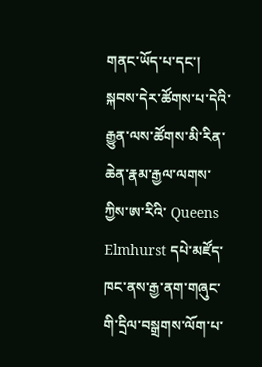གནང་ཡོད་པ་དང་། སྐབས་དེར་ཚོགས་པ་དེའི་རྒྱུན་ལས་ཚོགས་མི་རིན་ཆེན་རྣམ་རྒྱལ་ལགས་ཀྱིས་ཨ་རིའི་ Queens Elmhurst དཔེ་མཛོད་ཁང་ནས་རྒྱ་ནག་གཞུང་གི་དྲིལ་བསྒྲགས་ལོག་པ་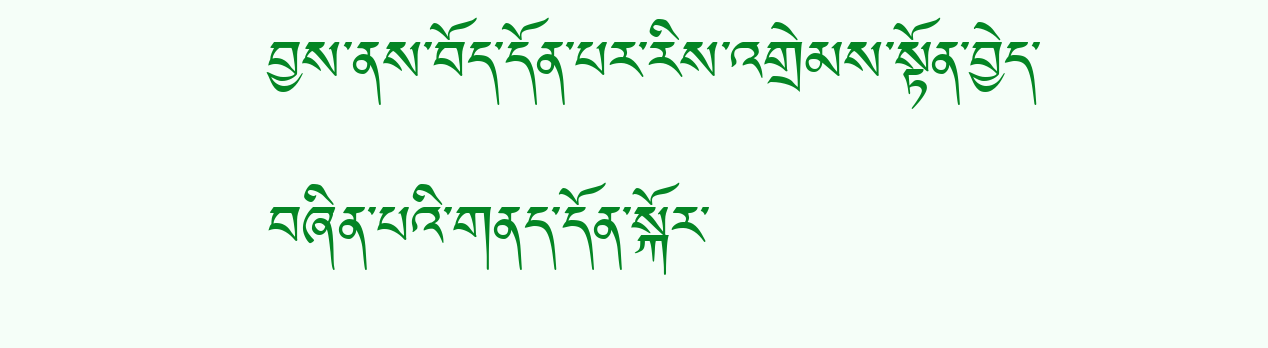བྱས་ནས་བོད་དོན་པར་རིས་འགྲེམས་སྟོན་བྱེད་བཞིན་པའི་གནད་དོན་སྐོར་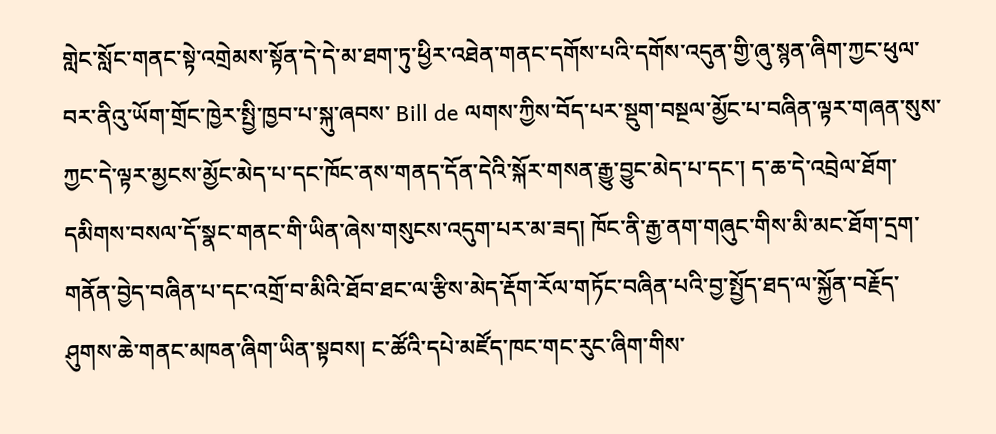གླེང་སློང་གནང་སྟེ་འགྲེམས་སྟོན་དེ་དེ་མ་ཐག་ཏུ་ཕྱིར་འཐེན་གནང་དགོས་པའི་དགོས་འདུན་གྱི་ཞུ་སྙན་ཞིག་ཀྱང་ཕུལ་བར་ནིའུ་ཡོག་གྲོང་ཁྱེར་སྤྱི་ཁྱབ་པ་སྐུ་ཞབས་ Bill de ལགས་ཀྱིས་བོད་པར་སྡུག་བསྔལ་མྱོང་པ་བཞིན་ལྟར་གཞན་སུས་ཀྱང་དེ་ལྟར་མྱངས་མྱོང་མེད་པ་དང་ཁོང་ནས་གནད་དོན་དེའི་སྐོར་གསན་རྒྱུ་བྱུང་མེད་པ་དང་། ད་ཆ་དེ་འབྲེལ་ཐོག་དམིགས་བསལ་དོ་སྣང་གནང་གི་ཡིན་ཞེས་གསུངས་འདུག་པར་མ་ཟད། ཁོང་ནི་རྒྱ་ནག་གཞུང་གིས་མི་མང་ཐོག་དྲག་གནོན་བྱེད་བཞིན་པ་དང་འགྲོ་བ་མིའི་ཐོབ་ཐང་ལ་རྩིས་མེད་རྡོག་རོལ་གཏོང་བཞིན་པའི་བྱ་སྤྱོད་ཐད་ལ་སྐྱོན་བརྗོད་ཤུགས་ཆེ་གནང་མཁན་ཞིག་ཡིན་སྟབས། ང་ཚོའི་དཔེ་མཛོད་ཁང་གང་རུང་ཞིག་གིས་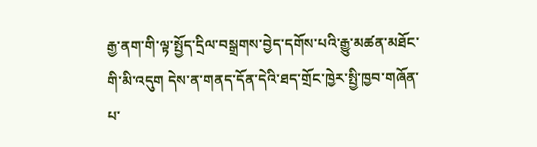རྒྱ་ནག་གི་ལྟ་སྤྱོད་དྲིལ་བསྒྲགས་བྱེད་དགོས་པའི་རྒྱུ་མཚན་མཐོང་གི་མི་འདུག དེས་ན་གནད་དོན་དེའི་ཐད་གྲོང་ཁྱེར་སྤྱི་ཁྱབ་གཞོན་པ་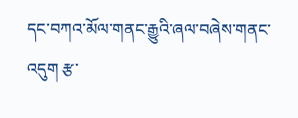དང་བཀའ་མོལ་གནང་རྒྱུའི་ཞལ་བཞེས་གནང་འདུག རྩ་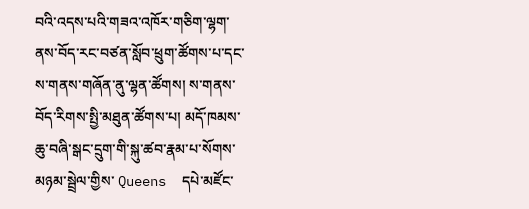བའི་འདས་པའི་གཟའ་འཁོར་གཅིག་ལྷག་ནས་བོད་རང་བཙན་སློབ་ཕྲུག་ཚོགས་པ་དང་ས་གནས་གཞོན་ནུ་ལྷན་ཚོགས། ས་གནས་བོད་རིགས་སྤྱི་མཐུན་ཚོགས་པ། མདོ་ཁམས་ཆུ་བཞི་སྒང་དྲུག་གི་སྐུ་ཚབ་རྣམ་པ་སོགས་མཉམ་སྦྲེལ་གྱིས་ Queens  དཔེ་མཛོང་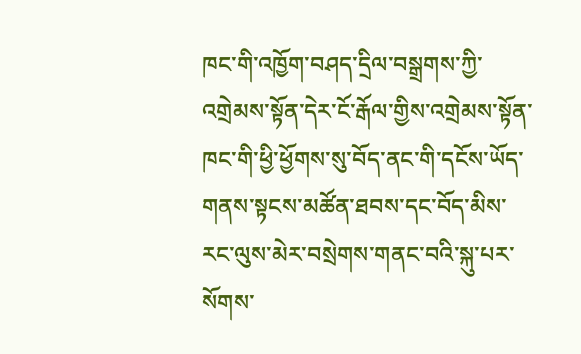ཁང་གི་འཁྱོག་བཤད་དྲིལ་བསྒྲགས་ཀྱི་འགྲེམས་སྟོན་དེར་ངོ་རྒོལ་གྱིས་འགྲེམས་སྟོན་ཁང་གི་ཕྱི་ཕྱོགས་སུ་བོད་ནང་གི་དངོས་ཡོད་གནས་སྟངས་མཚོན་ཐབས་དང་བོད་མིས་རང་ལུས་མེར་བསྲེགས་གནང་བའི་སྐུ་པར་སོགས་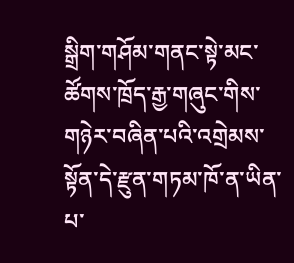སྒྲིག་གཤོམ་གནང་སྟེ་མང་ཚོགས་ཁྲོད་རྒྱ་གཞུང་གིས་གཉེར་བཞིན་པའི་འགྲེམས་སྟོན་དེ་རྫུན་གཏམ་ཁོ་ན་ཡིན་པ་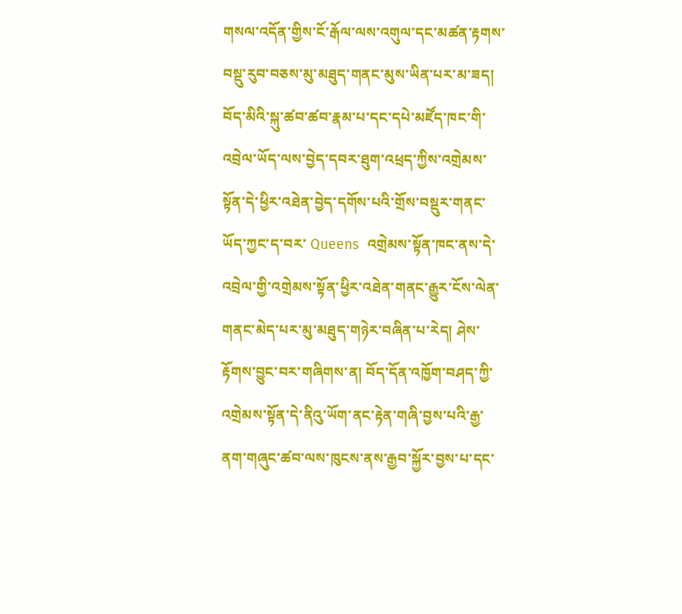གསལ་འདོན་གྱིས་ངོ་རྒོལ་ལས་འགུལ་དང་མཚན་རྟགས་བསྡུ་རུབ་བཅས་མུ་མཐུད་གནང་མུས་ཡིན་པར་མ་ཟད། བོད་མིའི་སྐུ་ཚབ་ཚབ་རྣམ་པ་དང་དཔེ་མཛོད་ཁང་གི་འབྲེལ་ཡོད་ལས་བྱེད་དབར་ཐུག་འཕྲད་ཀྱིས་འགྲེམས་སྟོན་དེ་ཕྱིར་འཐེན་བྱེད་དགོས་པའི་གྲོས་བསྡུར་གནང་ཡོད་ཀྱང་ད་བར་ Queens  འགྲེམས་སྟོན་ཁང་ནས་དེ་འབྲེལ་གྱི་འགྲེམས་སྟོན་ཕྱིར་འཐེན་གནང་རྒྱུར་ངོས་ལེན་གནང་མེད་པར་མུ་མཐུད་གཉེར་བཞིན་པ་རེད། ཤེས་རྟོགས་བྱུང་བར་གཞིགས་ན། བོད་དོན་འཁྱོག་བཤད་ཀྱི་འགྲེམས་སྟོན་དེ་ནིའུ་ཡོག་ནང་རྟེན་གཞི་བྱས་པའི་རྒྱ་ནག་གཞུང་ཚབ་ལས་ཁུངས་ནས་རྒྱབ་སྐྱོར་བྱས་པ་དང་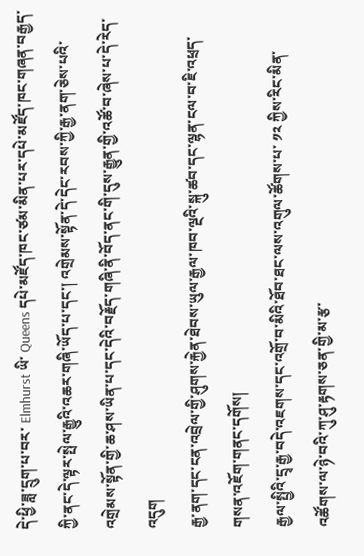དེ་ཕྱི་ཟླ་དྲུག་པ་བར་ Elmhurst ཡི་ Queens དཔེ་མཛོད་ཁང་ཙམ་མིན་པར་དཔེ་མཛོད་ཁང་གཞན་བརྒྱད་ཀྱི་ནང་དེ་ལྟར་སྤེལ་རྒྱུའི་འཆར་གཞི་ཡོད་པ་དང་། འགྲེམས་སྟོན་དེ་དེང་རབས་ཀྱི་རྒྱ་ནག་ཅེས་པའི་འགྲེམས་སྟོན་གྱི་ཆ་ཤས་ཡིན་པ་དང་དེའི་བརྗོད་གཞི་ནི་བོད་ནང་གི་དུས་རྒྱུན་གྱི་འཚོ་བ་ཞེས་པ་དེ་རེད་འདུག
རྒྱ་ནག་དང་ངན་འབྲེལ་གྱི་ཤུགས་རྐྱེན་ཐེབས་ཡུལ་རྒྱལ་ཁབ་ལྔའི་སྐུ་ཚབ་དང་ལྷན་ངལ་བ་ཇི་འཕྲད་གསན་འཇོག་གནང་དགོས།
རྒྱལ་སྤྱིའི་དྲྭ་རྒྱ་བདེ་འཇགས་དང་འགྲོ་བ་མིའི་ཐོབ་ཐང་ལས་འགུལ་ཚོགས་པ་ ༡༢ ཀྱིས་རིང་མིན་འཚོགས་ལ་ཉེ་བའི་ཀུ་ཤུ་རྟགས་ཅན་གྱི་མ་རྩ་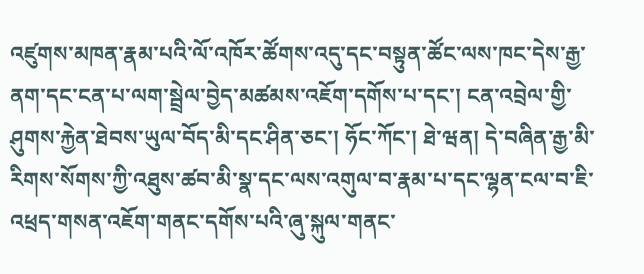འཛུགས་མཁན་རྣམ་པའི་ལོ་འཁོར་ཚོགས་འདུ་དང་བསྟུན་ཚོང་ལས་ཁང་དེས་རྒྱ་ནག་དང་ངན་པ་ལག་སྦྲེལ་བྱེད་མཚམས་འཇོག་དགོས་པ་དང་། ངན་འབྲེལ་གྱི་ཤུགས་རྐྱེན་ཐེབས་ཡུལ་བོད་མི་དང་ཤིན་ཅང་། ཧོང་ཀོང་། ཐེ་ཝན། དེ་བཞིན་རྒྱ་མི་རིགས་སོགས་ཀྱི་འཐུས་ཚབ་མི་སྣ་དང་ལས་འགུལ་བ་རྣམ་པ་དང་ལྷན་ངལ་བ་ཇི་འཕྲད་གསན་འཇོག་གནང་དགོས་པའི་ཞུ་སྐུལ་གནང་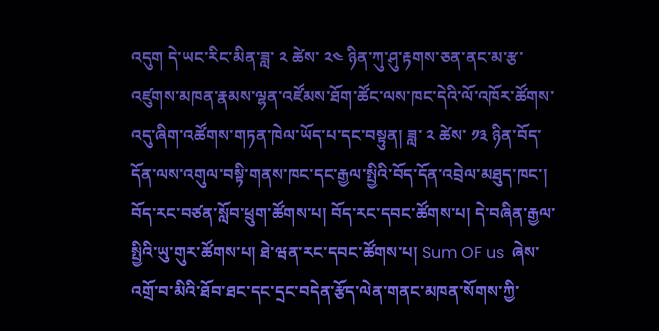འདུག དེ་ཡང་རིང་མིན་ཟླ་ ༢ ཚེས་ ༢༤ ཉིན་ཀུ་ཤུ་རྟགས་ཅན་ནང་མ་རྩ་འཛུགས་མཁན་རྣམས་ལྷན་འཛོམས་ཐོག་ཚོང་ལས་ཁང་དེའི་ལོ་འཁོར་ཚོགས་འདུ་ཞིག་འཚོགས་གཏན་ཁེལ་ཡོད་པ་དང་བསྟུན། ཟླ་ ༢ ཚེས་ ༡༣ ཉིན་བོད་དོན་ལས་འགུལ་བསྟི་གནས་ཁང་དང་རྒྱལ་སྤྱིའི་བོད་དོན་འབྲེལ་མཐུད་ཁང་། བོད་རང་བཙན་སློབ་ཕྲུག་ཚོགས་པ། བོད་རང་དབང་ཚོགས་པ། དེ་བཞིན་རྒྱལ་སྤྱིའི་ཡུ་གུར་ཚོགས་པ། ཐེ་ཝན་རང་དབང་ཚོགས་པ། Sum OF us  ཞེས་འགྲོ་བ་མིའི་ཐོབ་ཐང་དང་དྲང་བདེན་རྩོད་ལེན་གནང་མཁན་སོགས་ཀྱི་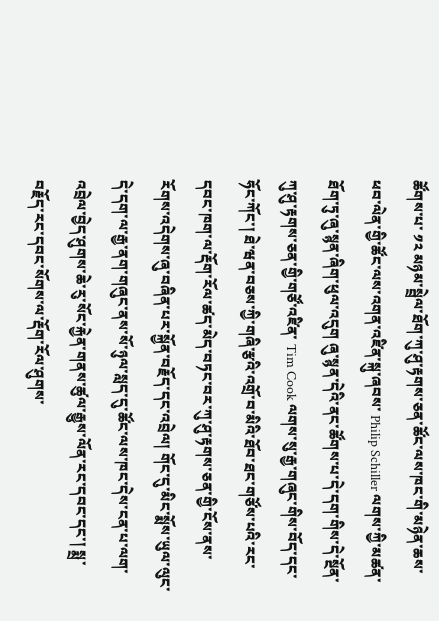ཚོགས་པ་ ༡༢ མཉམ་སྦྲེལ་ཐོག་ཀུ་ཤུ་རྟགས་ཅན་ཚོང་ལས་ཁང་གི་མཉེན་ཆས་ཕབ་ལེན་གྱི་ཚོང་ལས་འགན་འཛིན་སྐུ་ཞབས་ Philip Schiller ལགས་ཀྱི་མཚན་ཐོག་ཏུ་ཞུ་སྙན་ཞིག་ཕུལ་འདུག ཞུ་སྙན་དེའི་ནང་ཚོགས་པ་དེ་དག་གིས་དེ་སྔོན་ཀུ་ཤུ་རྟགས་ཅན་གྱི་གཙོ་འཛིན་ Tim Cook ལགས་སུ་རྒྱ་གཞུང་གིས་བོད་དང་ཧོང་ཀོང་། ཐེ་ཝན་བཅས་ཀྱི་གཞི་རྩའི་འགྲོ་བ་མིའི་ཐོབ་ཐང་གཙོས་པའི་རང་དབང་ཁག་ལ་རྡོག་རོལ་ཚད་མེད་བཏང་བར་ཀུ་ཤུ་རྟགས་ཅན་གྱི་ངོས་ནས་རོགས་འདེགས་ཞུ་བཞིན་པར་སྐྱོན་བརྗོད་དང་འབྲེལ། གོང་དུ་མིང་སྨོས་ཡུལ་ལུང་དེ་དག་ལ་རྒྱ་ནག་གཞུང་ནས་སོ་ཉུལ་སླད་དུ་ཚོང་ལས་ཁང་དེས་ངན་པ་ལག་འབྲེལ་བྱེད་ཤུགས་ཆེ་རུ་སོང་རྐྱེན་གནས་ཚུལ་རྒྱུས་ལོན་རང་དབང་དང་། སྨྲ་བརྗོད་རང་དབང་སོགས་ལ་རྡོག་རོལ་ཤུགས་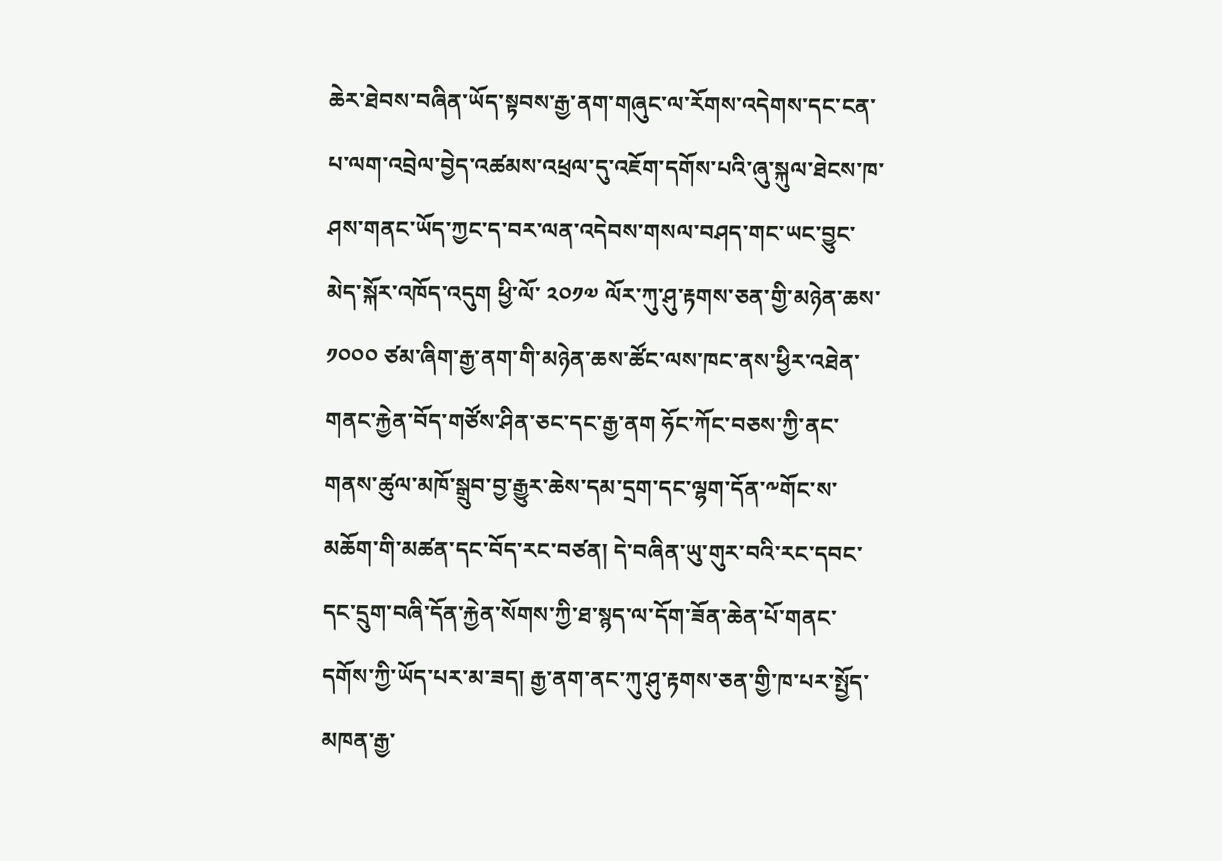ཆེར་ཐེབས་བཞིན་ཡོད་སྟབས་རྒྱ་ནག་གཞུང་ལ་རོགས་འདེགས་དང་ངན་པ་ལག་འབྲེལ་བྱེད་འཚམས་འཕྲལ་དུ་འཇོག་དགོས་པའི་ཞུ་སྐུལ་ཐེངས་ཁ་ཤས་གནང་ཡོད་ཀྱང་ད་བར་ལན་འདེབས་གསལ་བཤད་གང་ཡང་བྱུང་མེད་སྐོར་འཁོད་འདུག ཕྱི་ལོ་ ༢༠༡༧ ལོར་ཀུ་ཤུ་རྟགས་ཅན་གྱི་མཉེན་ཆས་ ༡༠༠༠ ཙམ་ཞིག་རྒྱ་ནག་གི་མཉེན་ཆས་ཚོང་ལས་ཁང་ནས་ཕྱིར་འཐེན་གནང་རྐྱེན་བོད་གཙོས་ཤིན་ཅང་དང་རྒྱ་ནག ཧོང་ཀོང་བཅས་ཀྱི་ནང་གནས་ཚུལ་མཁོ་སྒྲུབ་བྱ་རྒྱུར་ཆེས་དམ་དྲག་དང་ལྷག་དོན་༸གོང་ས་མཆོག་གི་མཚན་དང་བོད་རང་བཙན། དེ་བཞིན་ཡུ་གུར་བའི་རང་དབང་དང་དྲུག་བཞི་དོན་རྐྱེན་སོགས་ཀྱི་ཐ་སྙད་ལ་དོག་ཟོན་ཆེན་པོ་གནང་དགོས་ཀྱི་ཡོད་པར་མ་ཟད། རྒྱ་ནག་ནང་ཀུ་ཤུ་རྟགས་ཅན་གྱི་ཁ་པར་སྤྱོད་མཁན་རྒྱ་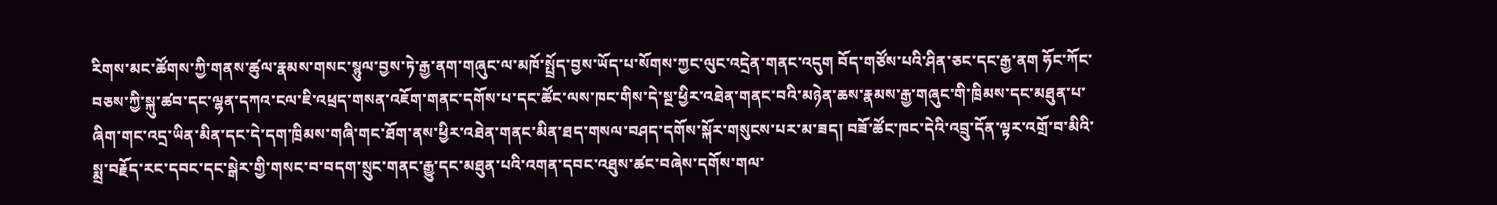རིགས་མང་ཚོགས་ཀྱི་གནས་ཚུལ་རྣམས་གསང་སྙུལ་བྱས་ཏེ་རྒྱ་ནག་གཞུང་ལ་མཁོ་སྤྲོད་བྱས་ཡོད་པ་སོགས་ཀྱང་ལུང་འདྲེན་གནང་འདུག བོད་གཙོས་པའི་ཤིན་ཅང་དང་རྒྱ་ནག ཧོང་ཀོང་བཅས་ཀྱི་སྐུ་ཚབ་དང་ལྷན་དཀའ་ངལ་ཇི་འཕྲད་གསན་འཇོག་གནང་དགོས་པ་དང་ཚོང་ལས་ཁང་གིས་དེ་སྔ་ཕྱིར་འཐེན་གནང་བའི་མཉེན་ཆས་རྣམས་རྒྱ་གཞུང་གི་ཁྲིམས་དང་མཐུན་པ་ཞིག་གང་འདྲ་ཡིན་མིན་དང་དེ་དག་ཁྲིམས་གཞི་གང་ཐོག་ནས་ཕྱིར་འཐེན་གནང་མིན་ཐད་གསལ་བཤད་དགོས་སྐོར་གསུངས་པར་མ་ཟད། བཟོ་ཚོང་ཁང་དེའི་འབྲུ་དོན་ལྟར་འགྲོ་བ་མིའི་སྨྲ་བརྗོད་རང་དབང་དང་སྒེར་གྱི་གསང་བ་བདག་སྲུང་གནང་རྒྱུ་དང་མཐུན་པའི་འགན་དབང་འཐུས་ཚང་བཞེས་དགོས་གལ་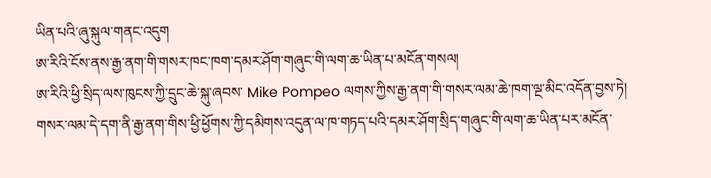ཡིན་པའི་ཞུ་སྐུལ་གནང་འདུག
ཨ་རིའི་ངོས་ནས་རྒྱ་ནག་གི་གསར་ཁང་ཁག་དམར་ཤོག་གཞུང་གི་ལག་ཆ་ཡིན་པ་མངོན་གསལ།
ཨ་རིའི་ཕྱི་སྲིད་ལས་ཁུངས་ཀྱི་དྲུང་ཆེ་སྐུ་ཞབས་ Mike Pompeo ལགས་ཀྱིས་རྒྱ་ནག་གི་གསར་ལམ་ཆེ་ཁག་ལྔ་མིང་འདོན་བྱས་ཏེ།  གསར་ལམ་དེ་དག་ནི་རྒྱ་ནག་གིས་ཕྱི་ཕྱོགས་ཀྱི་དམིགས་འདུན་ལ་ཁ་གཏད་པའི་དམར་ཤོག་སྲིད་གཞུང་གི་ལག་ཆ་ཡིན་པར་མངོན་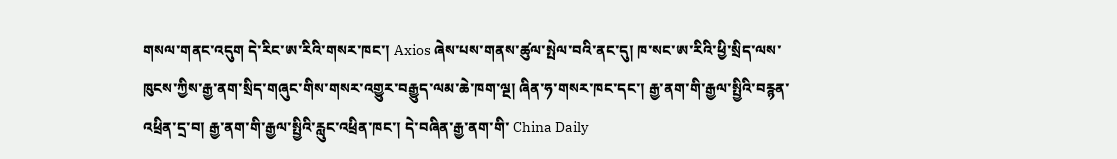གསལ་གནང་འདུག དེ་རིང་ཨ་རིའི་གསར་ཁང་། Axios ཞེས་པས་གནས་ཚུལ་སྤེལ་བའི་ནང་དུ། ཁ་སང་ཨ་རིའི་ཕྱི་སྲིད་ལས་ཁུངས་ཀྱིས་རྒྱ་ནག་སྲིད་གཞུང་གིས་གསར་འགྱུར་བརྒྱུད་ལམ་ཆེ་ཁག་ལྔ། ཞིན་ཧ་གསར་ཁང་དང་། རྒྱ་ནག་གི་རྒྱལ་སྤྱིའི་བརྙན་འཕྲིན་དྲ་བ། རྒྱ་ནག་གི་རྒྱལ་སྤྱིའི་རླུང་འཕྲིན་ཁང་། དེ་བཞིན་རྒྱ་ནག་གི་ China Daily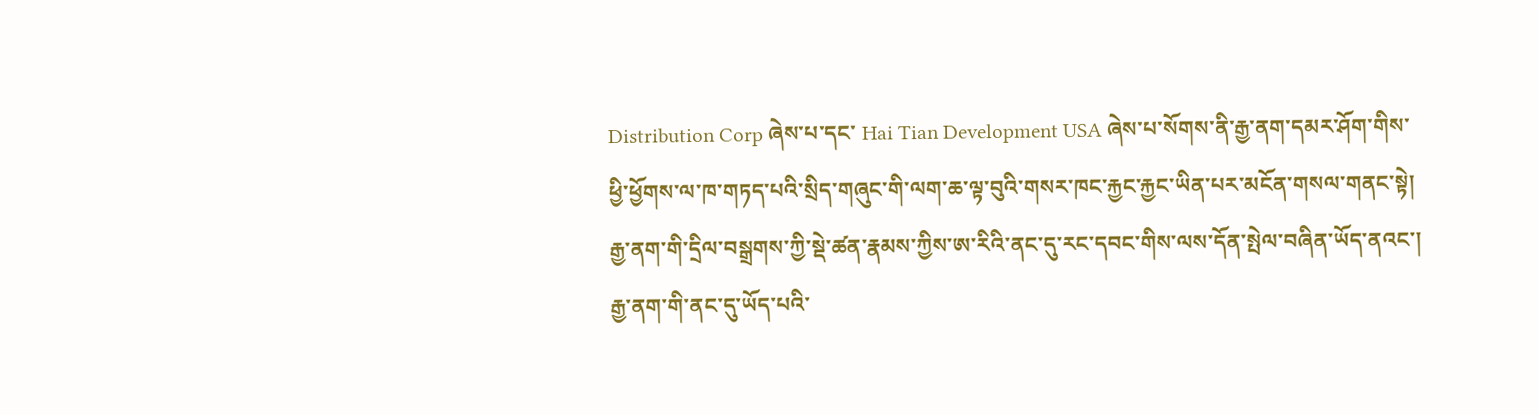Distribution Corp ཞེས་པ་དང་ Hai Tian Development USA ཞེས་པ་སོགས་ནི་རྒྱ་ནག་དམར་ཤོག་གིས་ཕྱི་ཕྱོགས་ལ་ཁ་གཏད་པའི་སྲིད་གཞུང་གི་ལག་ཆ་ལྟ་བུའི་གསར་ཁང་རྐྱང་རྐྱང་ཡིན་པར་མངོན་གསལ་གནང་སྟེ།   རྒྱ་ནག་གི་དྲིལ་བསྒྲགས་ཀྱི་སྡེ་ཚན་རྣམས་ཀྱིས་ཨ་རིའི་ནང་དུ་རང་དབང་གིས་ལས་དོན་སྤེལ་བཞིན་ཡོད་ནའང་། རྒྱ་ནག་གི་ནང་དུ་ཡོད་པའི་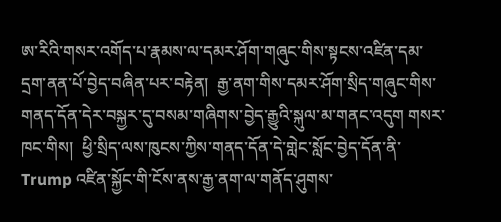ཨ་རིའི་གསར་འགོད་པ་རྣམས་ལ་དམར་ཤོག་གཞུང་གིས་སྟངས་འཛིན་དམ་དྲག་ནན་པོ་བྱེད་བཞིན་པར་བརྟེན།  རྒྱ་ནག་གིས་དམར་ཤོག་སྲིད་གཞུང་གིས་གནད་དོན་དེར་བསྐྱར་དུ་བསམ་གཞིགས་བྱེད་རྒྱུའི་སྐུལ་མ་གནང་འདུག གསར་ཁང་གིས།  ཕྱི་སྲིད་ལས་ཁུངས་ཀྱིས་གནད་དོན་དེ་གླེང་སློང་བྱེད་དོན་ནི་ Trump འཛིན་སྐྱོང་གི་ངོས་ནས་རྒྱ་ནག་ལ་གནོད་ཤུགས་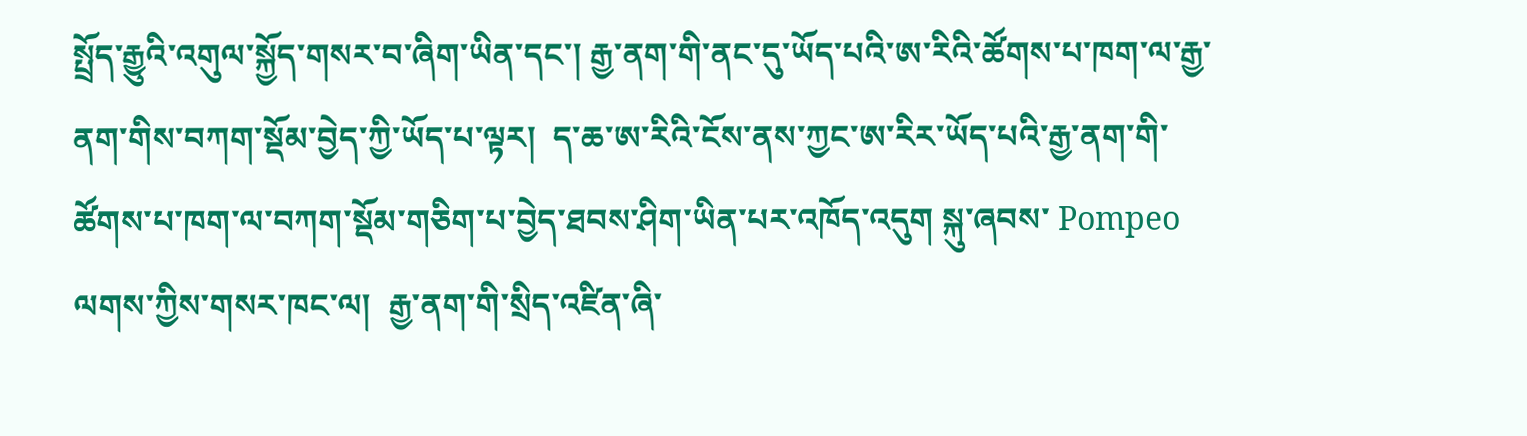སྤྲོད་རྒྱུའི་འགུལ་སྐྱོད་གསར་བ་ཞིག་ཡིན་དང་། རྒྱ་ནག་གི་ནང་དུ་ཡོད་པའི་ཨ་རིའི་ཚོགས་པ་ཁག་ལ་རྒྱ་ནག་གིས་བཀག་སྡོམ་བྱེད་ཀྱི་ཡོད་པ་ལྟར།  ད་ཆ་ཨ་རིའི་ངོས་ནས་ཀྱང་ཨ་རིར་ཡོད་པའི་རྒྱ་ནག་གི་ཚོགས་པ་ཁག་ལ་བཀག་སྡོམ་གཅིག་པ་བྱེད་ཐབས་ཤིག་ཡིན་པར་འཁོད་འདུག སྐུ་ཞབས་ Pompeo ལགས་ཀྱིས་གསར་ཁང་ལ།  རྒྱ་ནག་གི་སྲིད་འཛིན་ཞི་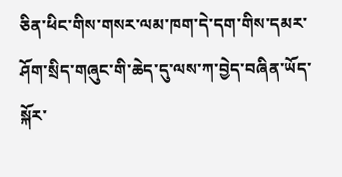ཅིན་ཕིང་གིས་གསར་ལམ་ཁག་དེ་དག་གིས་དམར་ཤོག་སྲིད་གཞུང་གི་ཆེད་དུ་ལས་ཀ་བྱེད་བཞིན་ཡོད་སྐོར་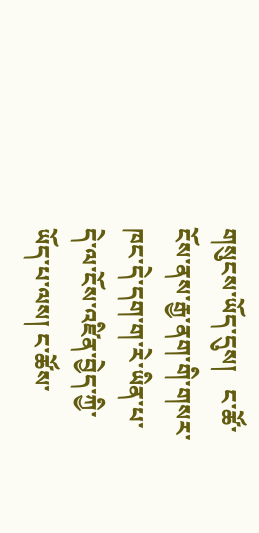གསུངས་ཡོད་དུས།   ང་ཚོ་ངོས་ནས་རྒྱ་ནག་གི་གསར་ཁང་དེ་དག་ག་རེ་ཡིན་པ་དེ་ལ་ངོས་འཛིན་བྱེད་ཀྱི་ཡོད་པ་ལས། ང་ཚོས་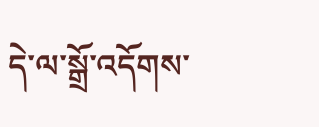དེ་ལ་སྒྲོ་འདོགས་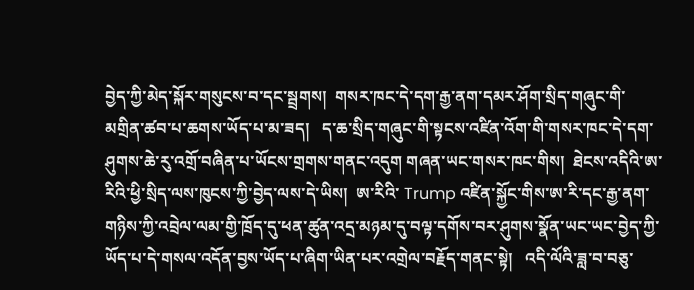བྱེད་ཀྱི་མེད་སྐོར་གསུངས་བ་དང་སྦྲགས།  གསར་ཁང་དེ་དག་རྒྱ་ནག་དམར་ཤོག་སྲིད་གཞུང་གི་མགྲིན་ཚབ་པ་ཆགས་ཡོད་པ་མ་ཟད།   ད་ཆ་སྲིད་གཞུང་གི་སྟངས་འཛིན་འོག་གི་གསར་ཁང་དེ་དག་ཤུགས་ཆེ་རུ་འགྲོ་བཞིན་པ་ཡོངས་གྲགས་གནང་འདུག གཞན་ཡང་གསར་ཁང་གིས།  ཐེངས་འདིའི་ཨ་རིའི་ཕྱི་སྲིད་ལས་ཁུངས་ཀྱི་བྱེད་ལས་དེ་ཡིས།  ཨ་རིའི་ Trump འཛིན་སྐྱོང་གིས་ཨ་རི་དང་རྒྱ་ནག་གཉིས་ཀྱི་འབྲེལ་ལམ་གྱི་ཁྲོད་དུ་ཕན་ཚུན་འདྲ་མཉམ་དུ་བལྟ་དགོས་བར་ཤུགས་སྣོན་ཡང་ཡང་བྱེད་ཀྱི་ཡོད་པ་དེ་གསལ་འདོན་བྱས་ཡོད་པ་ཞིག་ཡིན་པར་འགྲེལ་བརྗོད་གནང་སྟེ།   འདི་ལོའི་ཟླ་བ་བཅུ་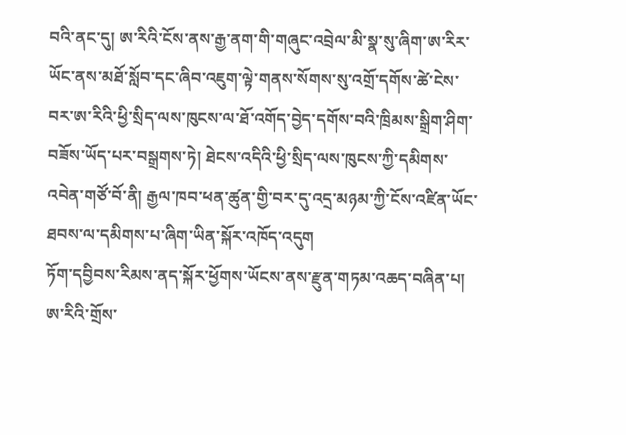བའི་ནང་དུ། ཨ་རིའི་ངོས་ནས་རྒྱ་ནག་གི་གཞུང་འབྲེལ་མི་སྣ་སུ་ཞིག་ཨ་རིར་ཡོང་ནས་མཐོ་སློབ་དང་ཞིབ་འཇུག་ལྟེ་གནས་སོགས་སུ་འགྲོ་དགོས་ཚེ་ངེས་བར་ཨ་རིའི་ཕྱི་སྲིད་ལས་ཁུངས་ལ་ཐོ་འགོད་བྱེད་དགོས་བའི་ཁྲིམས་སྒྲིག་ཤིག་བཟོས་ཡོད་པར་བསྒྲགས་ཏེ། ཐེངས་འདིའི་ཕྱི་སྲིད་ལས་ཁུངས་ཀྱི་དམིགས་འབེན་གཙོ་བོ་ནི། རྒྱལ་ཁབ་ཕན་ཚུན་གྱི་བར་དུ་འདྲ་མཉམ་ཀྱི་ངོས་འཛིན་ཡོང་ཐབས་ལ་དམིགས་པ་ཞིག་ཡིན་སྐོར་འཁོད་འདུག
ཏོག་དབྱིབས་རིམས་ནད་སྐོར་ཕྱོགས་ཡོངས་ནས་རྫུན་གཏམ་འཆད་བཞིན་པ།
ཨ་རིའི་གྲོས་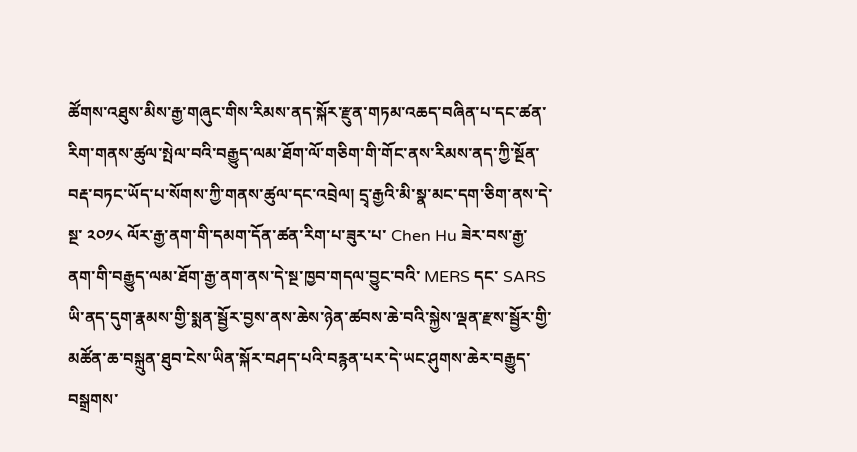ཚོགས་འཐུས་མིས་རྒྱ་གཞུང་གིས་རིམས་ནད་སྐོར་རྫུན་གཏམ་འཆད་བཞིན་པ་དང་ཚན་རིག་གནས་ཚུལ་སྤེལ་བའི་བརྒྱུད་ལམ་ཐོག་ལོ་གཅིག་གི་གོང་ནས་རིམས་ནད་ཀྱི་སྔོན་བརྡ་བཏང་ཡོད་པ་སོགས་ཀྱི་གནས་ཚུལ་དང་འབྲེལ། དྲྭ་རྒྱའི་མི་སྣ་མང་དག་ཅིག་ནས་དེ་སྔ་ ༢༠༡༨ ལོར་རྒྱ་ནག་གི་དམག་དོན་ཚན་རིག་པ་ཟུར་པ་ Chen Hu ཟེར་བས་རྒྱ་ནག་གི་བརྒྱུད་ལམ་ཐོག་རྒྱ་ནག་ནས་དེ་སྔ་ཁྱབ་གདལ་བྱུང་བའི་ MERS དང་ SARS  ཡི་ནད་དུག་རྣམས་གྱི་སྨན་སྦྱོར་བྱས་ནས་ཆེས་ཉེན་ཚབས་ཆེ་བའི་སྐྱེས་ལྡན་རྫས་སྦྱོར་གྱི་མཚོན་ཆ་བསྐྲུན་ཐུབ་ངེས་ཡིན་སྐོར་བཤད་པའི་བརྙན་པར་དེ་ཡང་ཤུགས་ཆེར་བརྒྱུད་བསྒྲགས་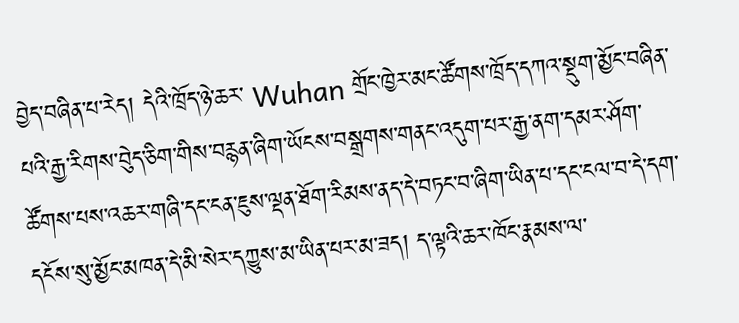བྱེད་བཞིན་པ་རེད། དེའི་ཁྲོད་ཉེ་ཆར་ Wuhan གྲོང་ཁྱེར་མང་ཚོགས་ཁྲོད་དཀའ་སྡུག་མྱོང་བཞིན་པའི་རྒྱ་རིགས་བེུད་ཅིག་གིས་བརྙན་ཞིག་ཡོངས་བསྒྲགས་གནང་འདུག་པར་རྒྱ་ནག་དམར་ཤོག་ཚོགས་པས་འཆར་གཞི་དང་ངན་ཇུས་ལྡན་ཐོག་རིམས་ནད་དེ་བཏང་བ་ཞིག་ཡིན་པ་དང་ངལ་བ་དེ་དག་དངོས་སུ་མྱོང་མཁན་དེ་མི་སེར་དཀྱུས་མ་ཡིན་པར་མ་ཟད། ད་ལྟའི་ཆར་ཁོང་རྣམས་ལ་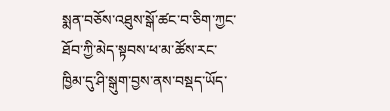སྨན་བཅོས་འཐུས་སྒོ་ཚང་བ་ཅིག་ཀྱང་ཐོབ་ཀྱི་མེད་སྟབས་ཕ་མ་ཚོས་རང་ཁྱིམ་དུ་ཤི་སྒུག་བྱས་ནས་བསྡད་ཡོད་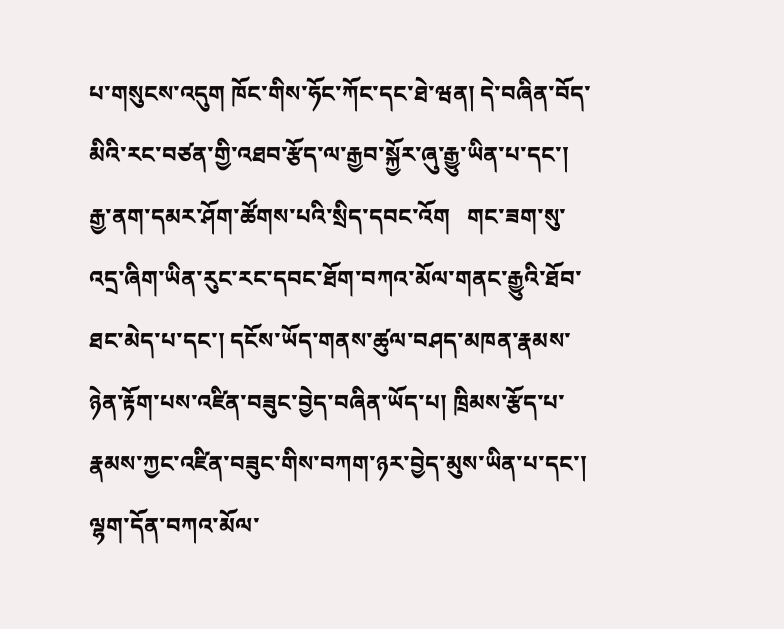པ་གསུངས་འདུག ཁོང་གིས་ཧོང་ཀོང་དང་ཐེ་ཝན། དེ་བཞིན་བོད་མིའི་རང་བཙན་གྱི་འཐབ་རྩོད་ལ་རྒྱབ་སྐྱོར་ཞུ་རྒྱུ་ཡིན་པ་དང་། རྒྱ་ནག་དམར་ཤོག་ཚོགས་པའི་སྲིད་དབང་འོག   གང་ཟག་སུ་འདྲ་ཞིག་ཡིན་རུང་རང་དབང་ཐོག་བཀའ་མོལ་གནང་རྒྱུའི་ཐོབ་ཐང་མེད་པ་དང་། དངོས་ཡོད་གནས་ཚུལ་བཤད་མཁན་རྣམས་ཉེན་རྟོག་པས་འཛིན་བཟུང་བྱེད་བཞིན་ཡོད་པ། ཁྲིམས་རྩོད་པ་རྣམས་ཀྱང་འཛིན་བཟུང་གིས་བཀག་ཉར་བྱེད་མུས་ཡིན་པ་དང་། ལྷག་དོན་བཀའ་མོལ་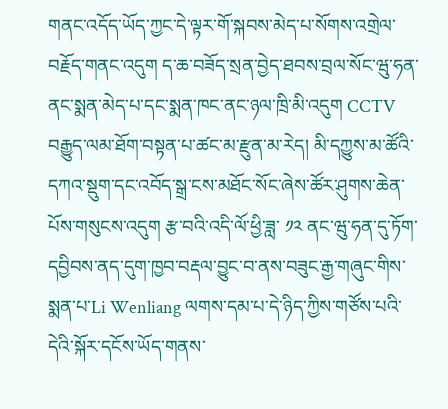གནང་འདོད་ཡོད་ཀྱང་དེ་ལྟར་གོ་སྐབས་མེད་པ་སོགས་འགྲེལ་བརྗོད་གནང་འདུག ད་ཆ་བཟོད་སྲན་བྱེད་ཐབས་བྲལ་སོང་ཝུ་ཧན་ནང་སྨན་མེད་པ་དང་སྨན་ཁང་ནང་ཉལ་ཁྲི་མི་འདུག CCTV བརྒྱུད་ལམ་ཐོག་བསྟན་པ་ཚང་མ་རྫུན་མ་རེད། མི་དཀྱུས་མ་ཚོའི་དཀའ་སྡུག་དང་འབོད་སྒྲ་ངས་མཐོང་སོང་ཞེས་ཚོར་ཤུགས་ཆེན་པོས་གསུངས་འདུག རྩ་བའི་འདི་ལོ་ཕྱི་ཟླ་ ༡༢ ནང་ཝུ་ཧན་དུ་ཏོག་དབྱིབས་ནད་དུག་ཁྱབ་བརྡལ་བྱུང་བ་ནས་བཟུང་རྒྱ་གཞུང་གིས་སྨན་པ་Li Wenliang ལགས་དམ་པ་དེ་ཉིད་ཀྱིས་གཙོས་པའི་དེའི་སྐོར་དངོས་ཡོད་གནས་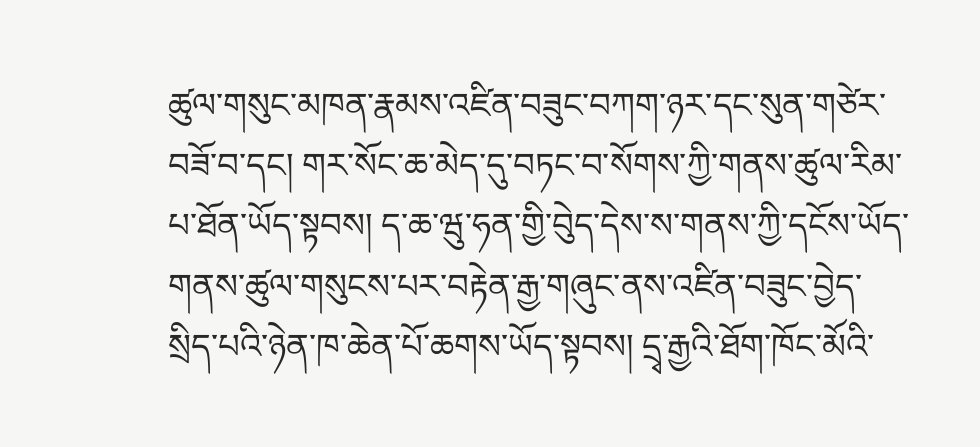ཚུལ་གསུང་མཁན་རྣམས་འཛིན་བཟུང་བཀག་ཉར་དང་སུན་གཙེར་བཟོ་བ་དང། གར་སོང་ཆ་མེད་དུ་བཏང་བ་སོགས་ཀྱི་གནས་ཚུལ་རིམ་པ་ཐོན་ཡོད་སྟབས། ད་ཆ་ཝུ་ཧན་གྱི་བེུད་དེས་ས་གནས་ཀྱི་དངོས་ཡོད་གནས་ཚུལ་གསུངས་པར་བརྟེན་རྒྱ་གཞུང་ནས་འཛིན་བཟུང་བྱེད་སྲིད་པའི་ཉེན་ཁ་ཆེན་པོ་ཆགས་ཡོད་སྟབས། དྲྭ་རྒྱའི་ཐོག་ཁོང་མོའི་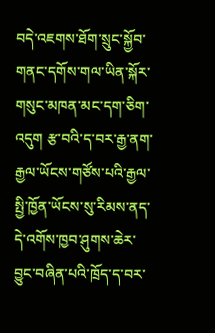བདེ་འཇགས་ཐོག་སྲུང་སྐྱོབ་གནང་དགོས་གལ་ཡིན་སྐོར་གསུང་མཁན་མང་དག་ཅིག་འདུག རྩ་བའི་ད་བར་རྒྱ་ནག་རྒྱལ་ཡོངས་གཙོས་པའི་རྒྱལ་སྤྱི་ཁྱོན་ཡོངས་སུ་རིམས་ནད་དེ་འགོས་ཁྱབ་ཤུགས་ཆེར་བྱུང་བཞིན་པའི་ཁྲོད་ད་བར་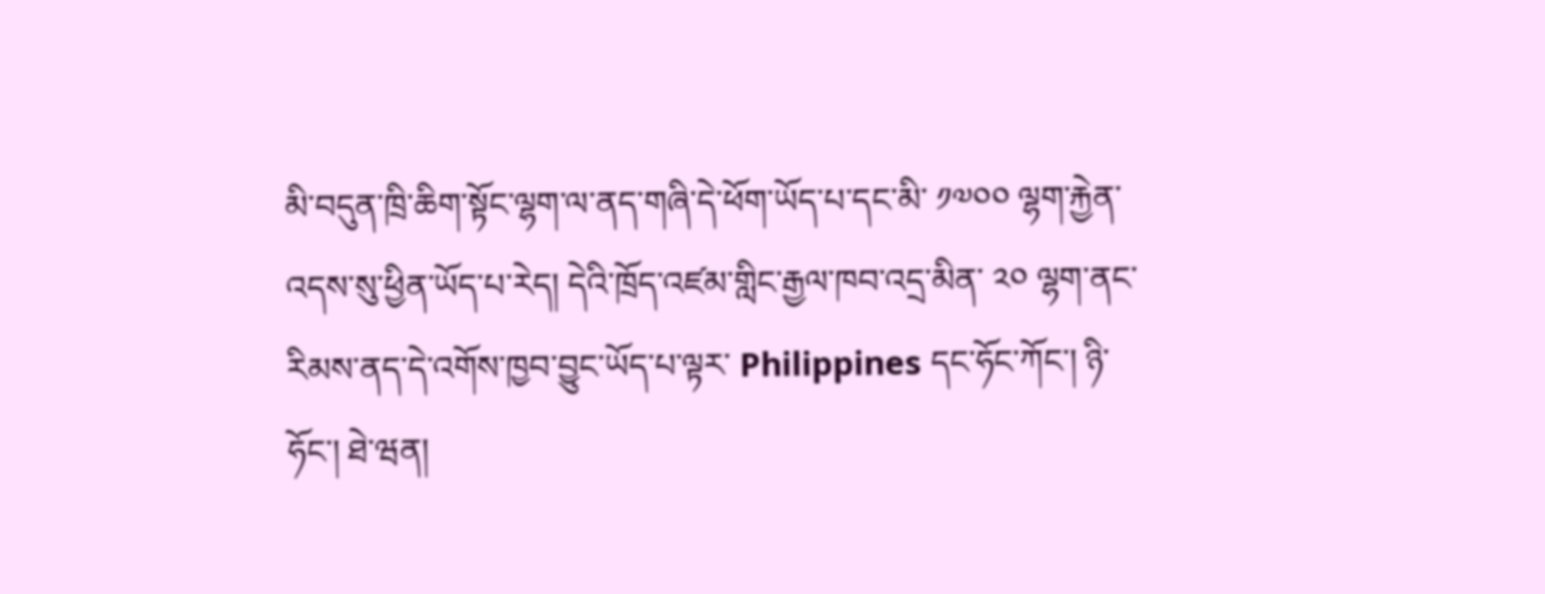མི་བདུན་ཁྲི་ཆིག་སྟོང་ལྷག་ལ་ནད་གཞི་དེ་ཕོག་ཡོད་པ་དང་མི་ ༡༧༠༠ ལྷག་རྐྱེན་འདས་སུ་ཕྱིན་ཡོད་པ་རེད། དེའི་ཁྲོད་འཛམ་གླིང་རྒྱལ་ཁབ་འདྲ་མིན་ ༢༠ ལྷག་ནང་རིམས་ནད་དེ་འགོས་ཁྱབ་བྱུང་ཡོད་པ་ལྟར་ Philippines དང་ཧོང་ཀོང་། ཉི་ཧོང་། ཐེ་ཝན།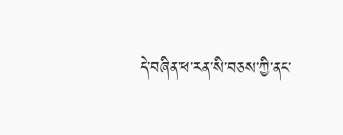དེ་བཞིན་ཕ་རན་སི་བཅས་ཀྱི་ནང་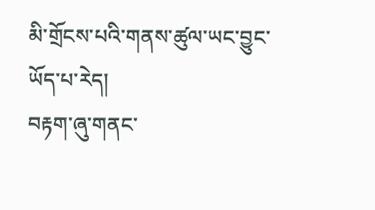མི་གྲོངས་པའི་གནས་ཚུལ་ཡང་བྱུང་ཡོད་པ་རེད།
བརྟག་ཞུ་གནང་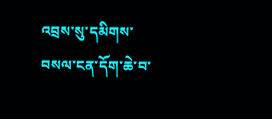འབྲས་སུ་དམིགས་བསལ་ངན་དོག་ཆེ་བ་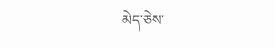མེད་ཅེས་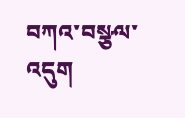བཀའ་བསྩལ་འདུག